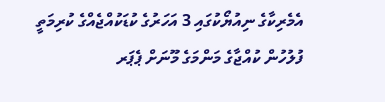އެމެރިކާގެ ނިއުޔޯކުގައި 3 އަހަރުގެ ކުޑަކުއްޖެއްގެ ކުރިމަތީ ފުލުހުން ކުއްޖާގެ މަންމަގެ މޫނަށް ޕެޕަރ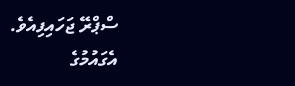ސްޕްރޭ ޖަހައިފިއެވެ.
އެގައުމުގެ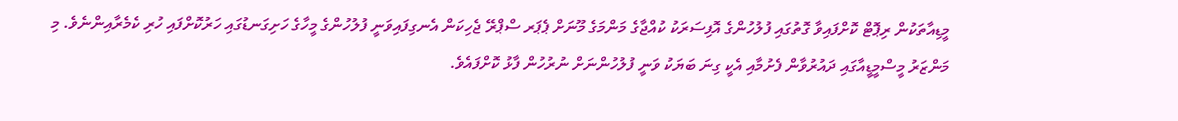މީޑިއާތަކުން ރިޕޮޓް ކޮށްފައިވާ ގޮތުގައި ފުލުހުންގެ އޮފިސަރަކު ކުއްޖާގެ މަންމަގެ މޫނަށް ޕެޕަރ ސްޕްރޭ ޖެހިކަން އެނގިފައިވަނީ ފުލުހުންގެ މީހާގެ ހަށިގަނޑުގައި ހަރުކޮށްފައި ހުރި ކެމެރާއިންނެވެ. މި މަންޒަރު މީސްމީޑީއާގައި ދައުރުވާން ފެށުމާއި އެކީ ގިނަ ބަޔަކު ވަނީ ފުލުހުންނަށް ނުރުހުން ފާޅު ކޮށްފައެވެ.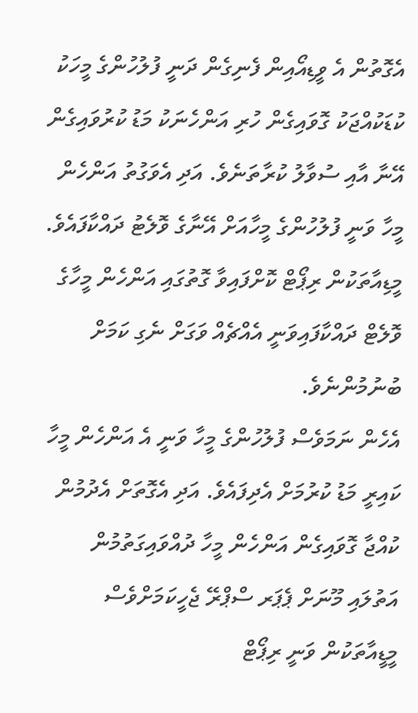އެގޮތުން އެ ވީޑިއޯއިން ފެނިގެން ދަނީ ފުލުހުންގެ މީހަކު ކުޑަކުއްޖަކު ގޮވައިގެން ހުރި އަންހެނަކު މަޑު ކުރުވައިގެން އޭނާ އާއި ސުވާލު ކުރާތަނެވެ. އަދި އެވަގުތު އަންހެން މީހާ ވަނީ ފުލުހުންގެ މީހާއަށް އޭނާގެ ވޮލެޓު ދައްކާފައެވެ. މީޑިއާތަކުން ރިޕޯޓް ކޮށްފައިވާ ގޮތުގައި އަންހެން މީހާގެ ވޮލެޓް ދައްކާފައިވަނީ އެއްޗެއް ވަގަށް ނެގި ކަމަށް ބުނުމުންނެވެ.
އެހެން ނަމަވެސް ފުލުހުންގެ މީހާ ވަނީ އެ އަންހެން މީހާ ކައިރީ މަޑު ކުރުމަށް އެދިފައެވެ. އަދި އެގޮތަށް އެދުމުން ކުއްޖާ ގޮވައިގެން އަންހެން މީހާ ދުއްވައިގަތުމުން އަތުލައި މޫނަށް ޕެޕަރ ސްޕްރޭ ޖެހީކަމަށްވެސް މީޑީއާތަކުން ވަނީ ރިޕޯޓް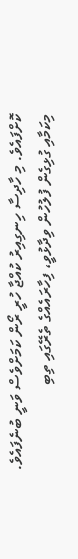ކޮށްފައެވެ. މި ހާދިސާ ހިނގިއިރު ކުއްޖާ ހުރީ ރޯން ކަމަށްވެސް ވަނީ ބުނެފައެވެ.
މިކަމާއި ގުޅިގެން ފުލުހުން ވިދާޅުވީ، ފިހާރައެއްގެ ތެރޭގައި ތިބި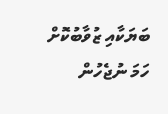ބަޔަކާއި ޒުވާބުކޮށް ހަމަ ނުޖެހުން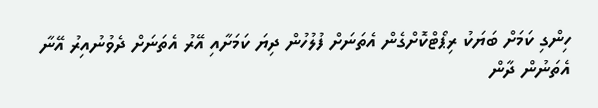ހިންގި ކަމަށް ބަޔަކު ރިޕޯޓްކޮށްގެން އެތަނަށް ފުލުހުން ދިޔަ ކަމަށާއި އޭރު އެތަނަށް ދެވުނުއިރު އޭނާ އެތަނުން ދާން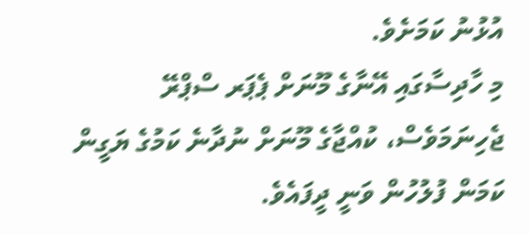އުޅުނު ކަމަށެވެ.
މި ހާދިސާގައި އޭނާގެ މޫނަށް ޕެޕަރ ސްޕްރޭ ޖެހިނަމަވެސް، ކުއްޖާގެ މޫނަށް ނުދާނެ ކަމުގެ ޔަގީން ކަމަން ފުލުހުން ވަނީ ދީފައެވެ.